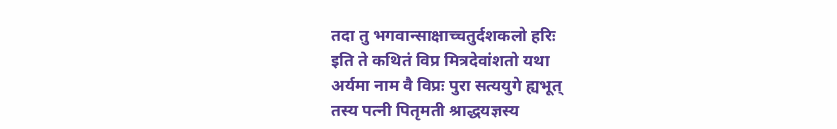तदा तु भगवान्साक्षाच्चतुर्दशकलो हरिः
इति ते कथितं विप्र मित्रदेवांशतो यथा
अर्यमा नाम वै विप्रः पुरा सत्ययुगे ह्यभूत्
तस्य पत्नी पितृमती श्राद्धयज्ञस्य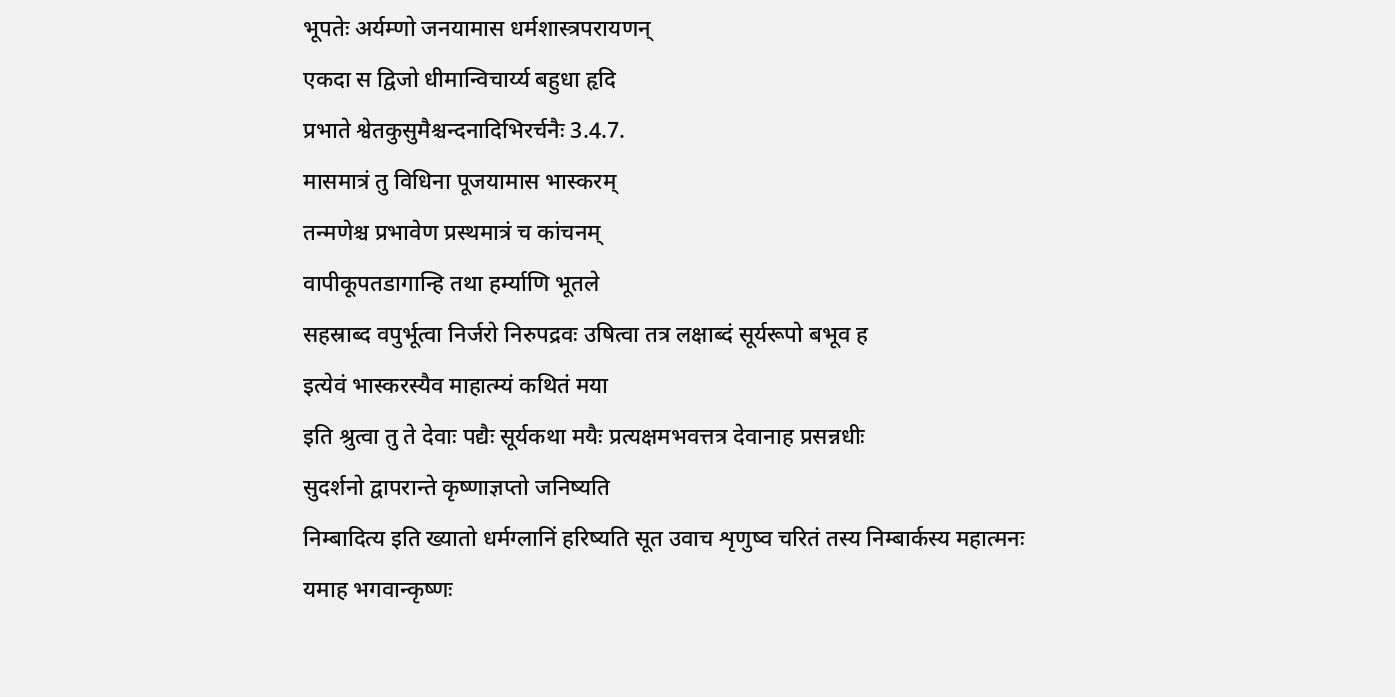भूपतेः अर्यम्णो जनयामास धर्मशास्त्रपरायणन्
एकदा स द्विजो धीमान्विचार्य्य बहुधा हृदि
प्रभाते श्वेतकुसुमैश्चन्दनादिभिरर्चनैः 3.4.7.
मासमात्रं तु विधिना पूजयामास भास्करम्
तन्मणेश्च प्रभावेण प्रस्थमात्रं च कांचनम्
वापीकूपतडागान्हि तथा हर्म्याणि भूतले
सहस्राब्द वपुर्भूत्वा निर्जरो निरुपद्रवः उषित्वा तत्र लक्षाब्दं सूर्यरूपो बभूव ह
इत्येवं भास्करस्यैव माहात्म्यं कथितं मया
इति श्रुत्वा तु ते देवाः पद्यैः सूर्यकथा मयैः प्रत्यक्षमभवत्तत्र देवानाह प्रसन्नधीः
सुदर्शनो द्वापरान्ते कृष्णाज्ञप्तो जनिष्यति
निम्बादित्य इति ख्यातो धर्मग्लानिं हरिष्यति सूत उवाच शृणुष्व चरितं तस्य निम्बार्कस्य महात्मनः
यमाह भगवान्कृष्णः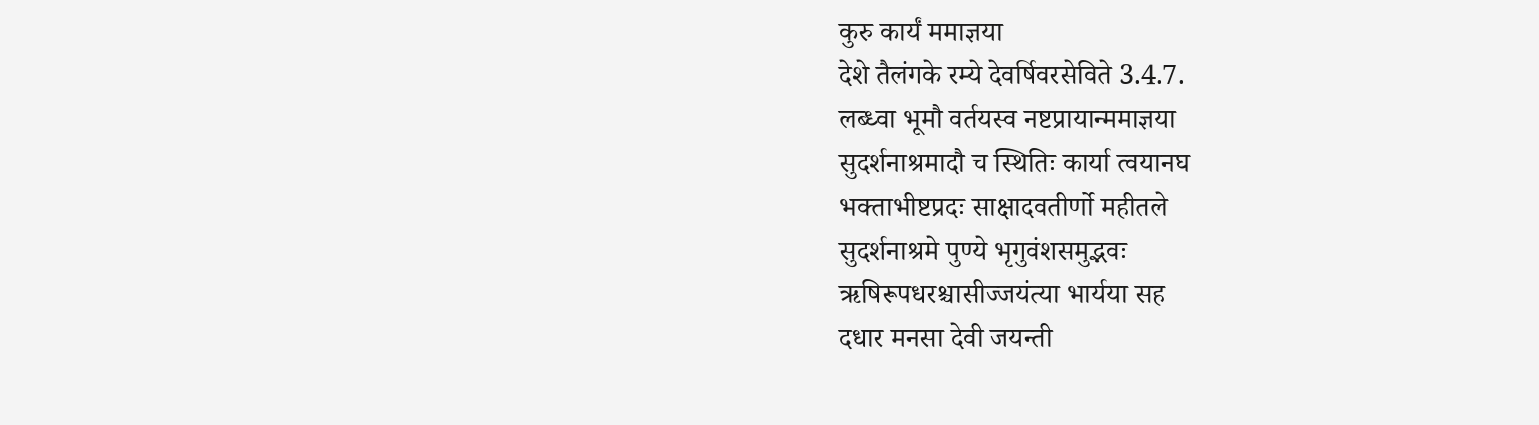कुरु कार्यं ममाज्ञया
देशे तैलंगके रम्ये देवर्षिवरसेविते 3.4.7.
लब्ध्वा भूमौ वर्तयस्व नष्टप्रायान्ममाज्ञया
सुदर्शनाश्रमादौ च स्थितिः कार्या त्वयानघ
भक्ताभीष्टप्रदः साक्षादवतीर्णो महीतले
सुदर्शनाश्रमे पुण्ये भृगुवंशसमुद्भवः
ऋषिरूपधरश्चासीज्जयंत्या भार्यया सह
दधार मनसा देवी जयन्ती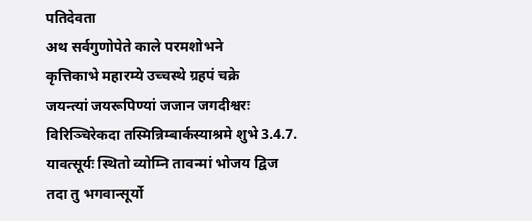पतिदेवता
अथ सर्वगुणोपेते काले परमशोभने
कृत्तिकाभे महारम्ये उच्चस्थे ग्रहपं चक्रे
जयन्त्यां जयरूपिण्यां जजान जगदीश्वरः
विरिञ्चिरेकदा तस्मिन्निम्बार्कस्याश्रमे शुभे 3.4.7.
यावत्सूर्यः स्थितो व्योम्नि तावन्मां भोजय द्विज
तदा तु भगवान्सूर्यो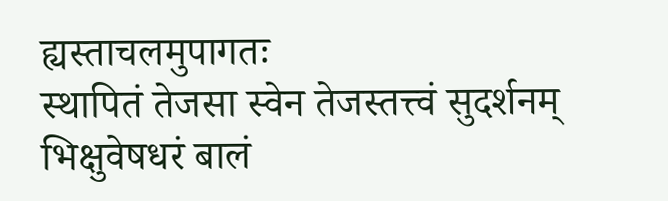ह्यस्ताचलमुपागतः
स्थापितं तेजसा स्वेन तेजस्तत्त्वं सुदर्शनम्
भिक्षुवेषधरं बालं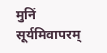मुनिं सूर्यमिवापरम्